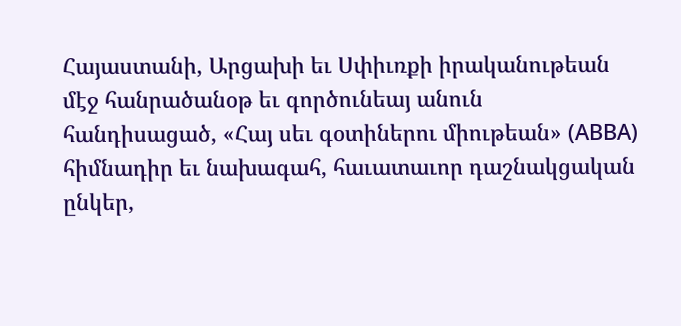Հայաստանի, Արցախի եւ Սփիւռքի իրականութեան մէջ հանրածանօթ եւ գործունեայ անուն հանդիսացած, «Հայ սեւ գօտիներու միութեան» (ΑΒΒΑ) հիմնադիր եւ նախագահ, հաւատաւոր դաշնակցական ընկեր,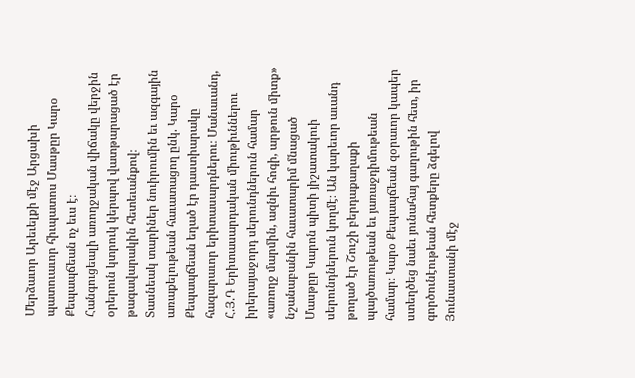Մերձաւոր Արեւելքի մէջ Արցախի պատուաւոր հիւպատոս Մասթըր Կարօ Քեպապճեան ոչ եւս է։
Հանգուցեալի առողջական վիճակը վերջին օրերուն կտրուկ կերպով վատթարացած էր թագավարակին հետեւանքով։
Տասնեակ տարիներ նուիրումին եւ ազգային առաքելութեան հաւատացող ընկ. Կարօ Քեպապճեան եղած էր դաստիարակը հազարաւոր երիտասարդներու։ Մանաւանդ, Հ.Յ.Դ Երիտասարդական միութիւններու իրերայաջորդ սերունդներուն համար «առողջ մարմին, ազնիւ հոգի, արթուն միտք» նշանաբանին հաւատարիմ մնացած Մասթըր Կարոն պիտի յիշատակուի սերունդներուն կողմէ։ Ան կարեւոր աւանդ թողած էր Շուշի բերդաքաղաքի պայծառութեան եւ յառաջդիմութեան համար։ Կարօ Քեպապճեան զօրաւոր կապեր ստեղծեց նաեւ յունահայ գաղութին հետ, իր գործունէութեան հետքերը ձգելով Յունաստանի մէջ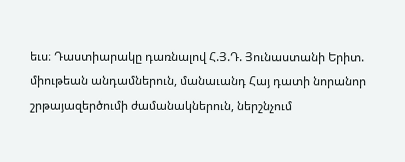եւս։ Դաստիարակը դառնալով Հ.Յ.Դ. Յունաստանի Երիտ. միութեան անդամներուն, մանաւանդ Հայ դատի նորանոր շրթայազերծումի ժամանակներուն, ներշնչում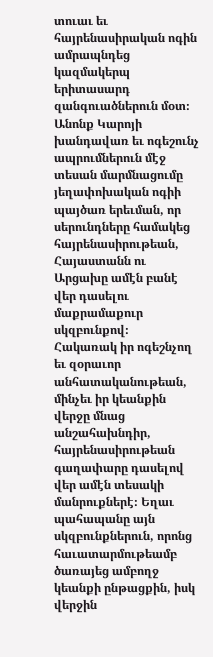տուաւ եւ հայրենասիրական ոգին ամրապնդեց կազմակերպ երիտասարդ զանգուածներուն մօտ։ Անոնք Կարոյի խանդավառ եւ ոգեշունչ ապրումներուն մէջ տեսան մարմնացումը յեղափոխական ոգիի պայծառ երեւման, որ սերունդները համակեց հայրենասիրութեան, Հայաստանն ու Արցախը ամէն բանէ վեր դասելու մաքրամաքուր սկզբունքով։
Հակառակ իր ոգեշնչող եւ զօրաւոր անհատականութեան, մինչեւ իր կեանքին վերջը մնաց անշահախնդիր, հայրենասիրութեան գաղափարը դասելով վեր ամէն տեսակի մանրուքներէ։ Եղաւ պահապանը այն սկզբունքներուն, որոնց հաւատարմութեամբ ծառայեց ամբողջ կեանքի ընթացքին, իսկ վերջին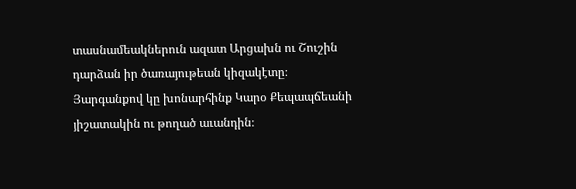տասնամեակներուն ազատ Արցախն ու Շուշին դարձան իր ծառայութեան կիզակէտը։
Յարգանքով կը խոնարհինք Կարօ Քեպապճեանի յիշատակին ու թողած աւանդին։